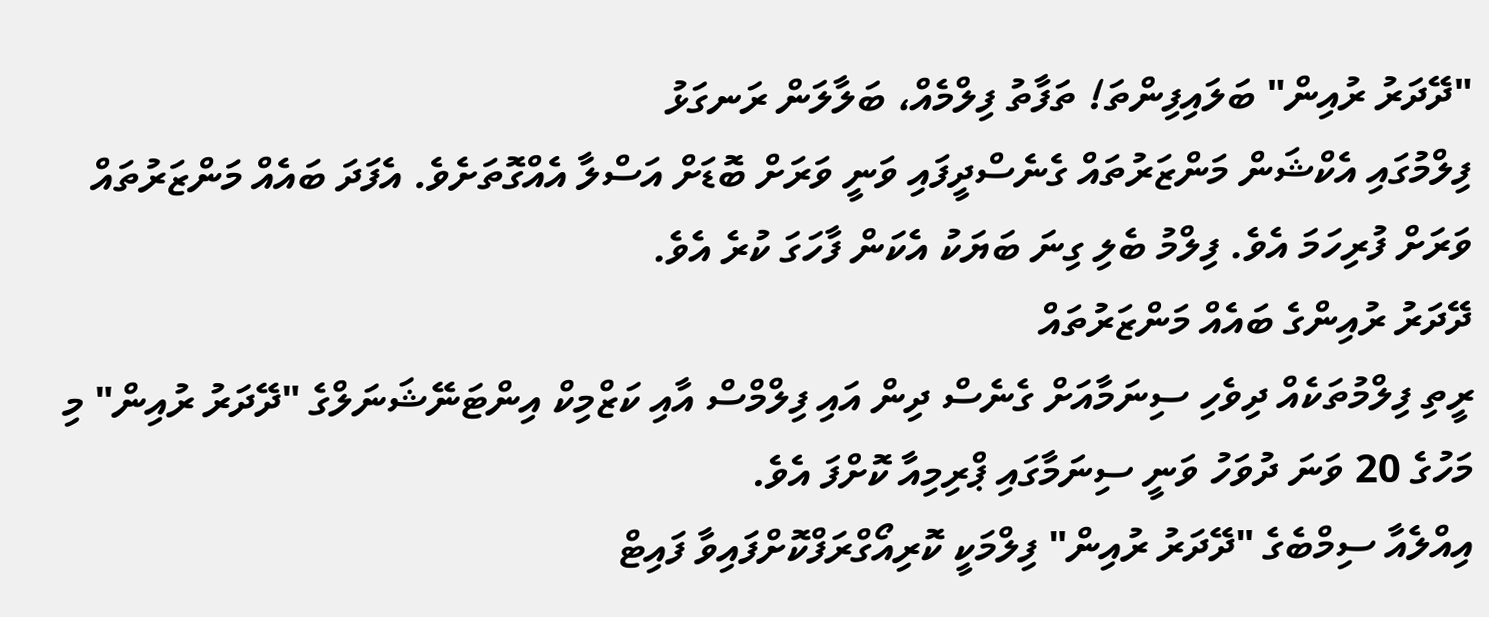"ދޭދަރު ރުއިން" ބަލައިފިންތަ! ތަފާތު ފިލްމެއް، ބަލާލަން ރަނގަޅު
ފިލްމުގައި އެކްޝަން މަންޒަރުތައް ގެނެސްދީފައި ވަނީ ވަރަށް ބޮޑަށް އަސްލާ އެއްގޮތަށެވެ. އެފަދަ ބައެއް މަންޒަރުތައް ވަރަށް ފުރިހަމަ އެވެ. ފިލްމު ބެލި ގިނަ ބަޔަކު އެކަން ފާހަގަ ކުރެ އެވެ.
ދޭދަރު ރުއިންގެ ބައެއް މަންޒަރުތައް
ރީތި ފިލްމުތަކެއް ދިވެހި ސިނަމާއަށް ގެނެސް ދިން އައި ފިލްމްސް އާއި ކަޒްމިކް އިންޓަނޭޝަނަލްގެ "ދޭދަރު ރުއިން" މި މަހުގެ 20 ވަނަ ދުވަހު ވަނީ ސިނަމާގައި ޕްރިމިއާ ކޮށްފަ އެވެ.
އިއްލެއާ ސިމްބެގެ "ދޭދަރު ރުއިން" ފިލްމަކީ ކޮރިއޯގްރަފްކޮށްފައިވާ ފައިޓް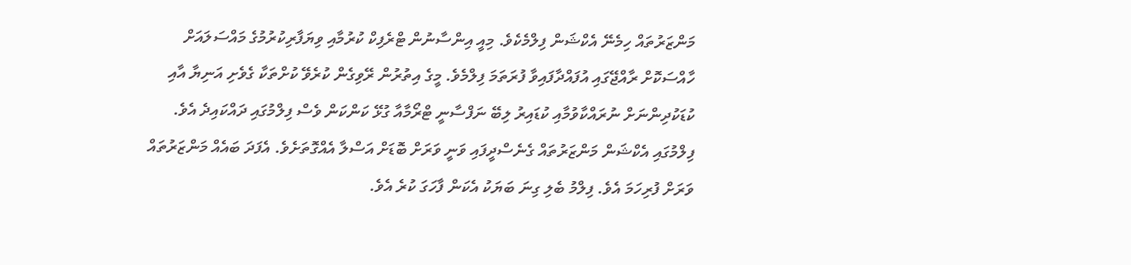މަންޒަރުތައް ހިމެނޭ އެކްޝަން ފިލްމެކެވެ. މިއީ އިންސާނުން ޓްރެފިކް ކުރުމާއި ވިޔަފާރިކުރުމުގެ މައްސަލައަށް ހާއްސަކޮށް ރާއްޖޭގައި އުފައްދާފައިވާ ފުރަތަމަ ފިލްމެވެ. މީގެ އިތުރުން ރޭވިގެން ކުރެވޭ ކުށްތަކާ ގެވެށި އަނިޔާ އާއި ކުޑަކުދިންނަށް ނުރައްކާވުމާއި ކުޑައިރު ލިބޭ ނަފްސާނީ ޓްރޯމާއާ ގުޅޭ ކަންކަން ވެސް ފިލްމުގައި ދައްކައިދެ އެވެ.
ފިލްމުގައި އެކްޝަން މަންޒަރުތައް ގެނެސްދީފައި ވަނީ ވަރަށް ބޮޑަށް އަސްލާ އެއްގޮތަށެވެ. އެފަދަ ބައެއް މަންޒަރުތައް ވަރަށް ފުރިހަމަ އެވެ. ފިލްމު ބެލި ގިނަ ބަޔަކު އެކަން ފާހަގަ ކުރެ އެވެ.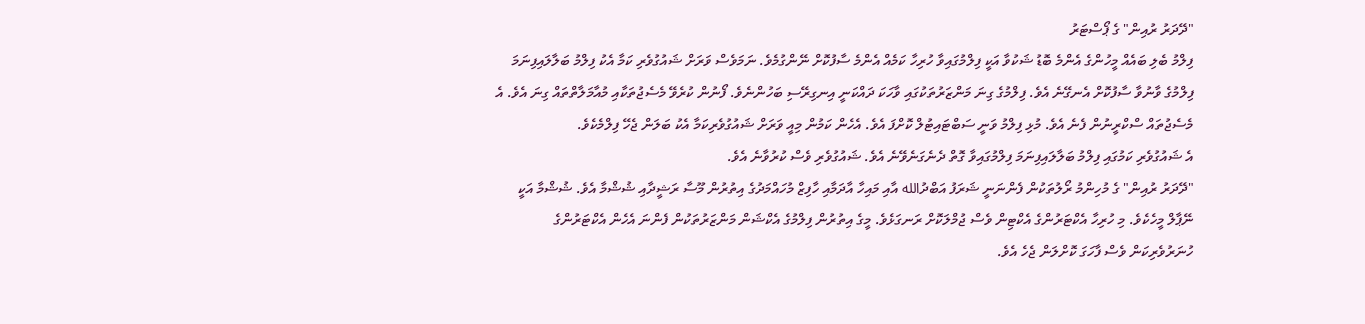"ދޭދަރު ރުއިން" ގެ ޕޯސްޓަރު
ފިލްމު ބެލި ބައެއް މީހުންގެ އެންމެ ބޮޑު ޝަކުވާ އަކީ ފިލްމުގައިވާ ހުރިހާ ކަމެއް އެންމެ ސާފުކޮށް ނޭންގުމެވެ. ނަމަވެސް ވަރަށް ޝައުގުވެރި ކަމާ އެކު ފިލްމު ބަލާލައިފިނަމަ ފިލްމުގެ ވާނުވާ ސާފުކޮށް އެނގޭނެ އެވެ. ފިލްމުގެ ގިނަ މަންޒަރުތަކުގައި ވާހަކަ ދައްކަނީ އިނގިރޭސި ބަހުންނެވެ. ފޯނުން ކުރެވޭ މެސެޖުތަކާއި މުއާމަލާތްތައް ގިނަ އެވެ. އެ މެސެޖުތައް ސްކްރީނުން ފެނެ އެވެ. މުޅި ފިލްމު ވަނީ ސަބްޓައިޓުލް ކޮށްފަ އެވެ. އެހެން ކަމުން މިއީ ވަރަށް ޝައުގުވެރިކަމާ އެކު ބަލަން ޖެހޭ ފިލްމެކެވެ.
އެ ޝައުގުވެރި ކަމުގައި ފިލްމު ބަލާލައިފިނަމަ ފިލްމުގައިވާ ގޮތް ދެނެގަނެވޭނެ އެވެ. ޝައުގުވެރި ވެސް ކުރުވާނެ އެވެ.
"ދޭދަރު ރުއިން" ގެ މުހިންމު ރޯލުތަކުން ފެންނަނީ ޝަރަފު އަބްދުالله އާއި މައިހާ އާދަމާއި ހާފިޒް މުހައްމަދުގެ އިތުރުން މޫސާ ރަޝީދާއި ޝުޝްމާ އެވެ. ޝުޝްމާ އަކީ ނޭޕާލް މީހެކެވެ. މި ހުރިހާ އެކްޓަރުންގެ އެކްޓިން ވެސް ޖުމްލަކޮށް ރަނގަޅެވެ. މީގެ އިތުރުން ފިލްމުގެ އެކްޝަން މަންޒަރުތަކުން ފެންނަ އެހެން އެކްޓަރުންގެ ހުނަރުވެރިކަން ވެސް ފާހަގަ ކޮށްލަން ޖެހެ އެވެ.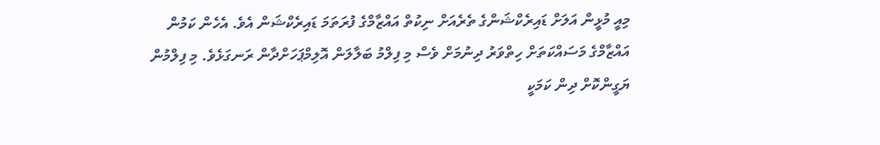މިއީ މުޅީން އަލަށް ޑައިރެކްޝަންގެ ތެރެއަށް ނިކުތް އައްޒާމްގެ ފުރަތަމަ ޑައިރެކްޝަން އެވެ. އެހެން ކަމުން އައްޒާމްގެ މަސައްކަތަށް ހިތްވަރު ދިނުމަށް ވެސް މި ފިލްމު ބަލާލަން އޮލިމްޕަހަށްދާން ރަނގަޅެވެ. މި ފިލްމުން ޔަގީންކޮށް ދިން ކަމަކީ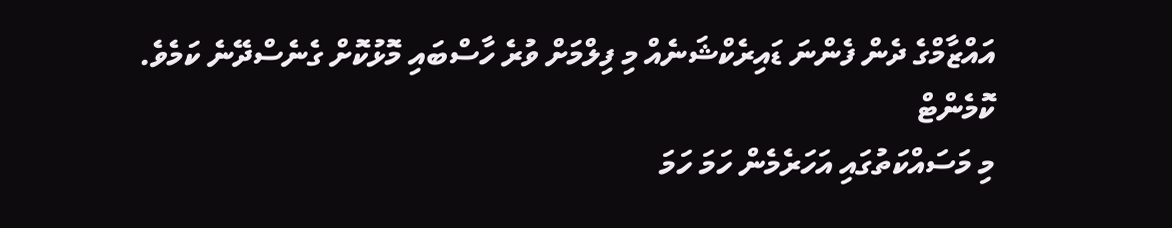އައްޒާމްގެ ދެން ފެންނަ ޑައިރެކްޝަނެއް މި ފިލްމަށް ވުރެ ހާސްބައި މޮޅުކޮށް ގެނެސްދޭނެ ކަމެވެ.
ކޮމެންޓް
މި މަސައްކަތުގައި އަހަރެމެން ހަމަ ހަމަ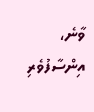ވާނެ، އިންސާފުވެރި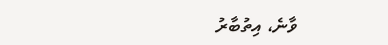ވާނެ، އިތުބާރު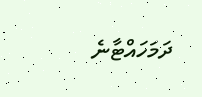ދަމަހައްޓާނެ